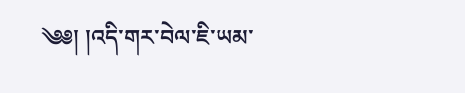༄༅། །འདི་གར་བེལ་ཇི་ཡམ་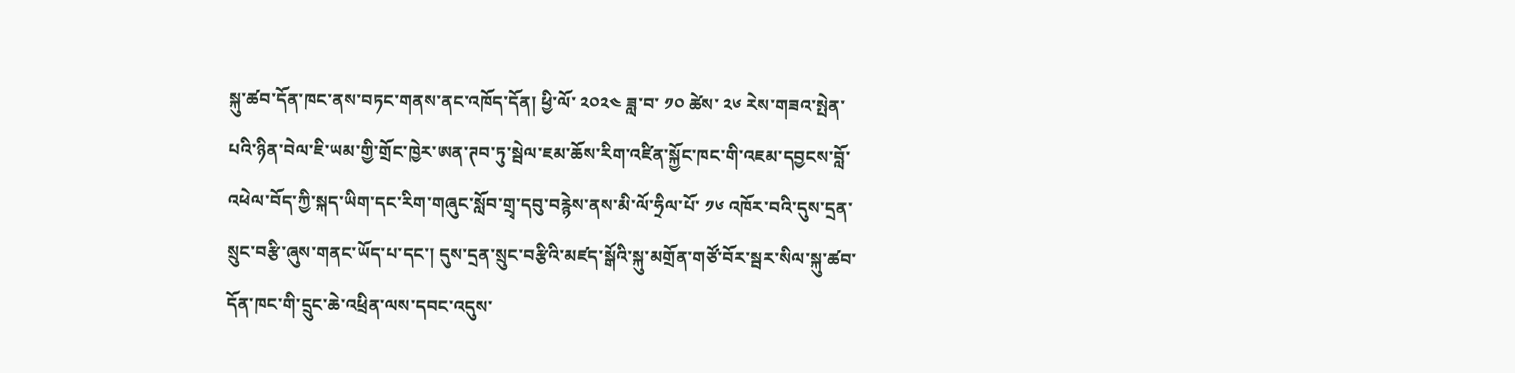སྐུ་ཚབ་དོན་ཁང་ནས་བཏང་གནས་ནང་འཁོད་དོན། ཕྱི་ལོ་ ༢༠༢༤ ཟླ་བ་ ༡༠ ཚེས་ ༢༦ རེས་གཟའ་སྤེན་པའི་ཉིན་བེལ་ཇི་ཡམ་གྱི་གྲོང་ཁྱེར་ཨན་ཊབ་ཏུ་སྦེལ་ཇམ་ཆོས་རིག་འཛིན་སྐྱོང་ཁང་གི་འཇམ་དབྱངས་བློ་འཕེལ་བོད་ཀྱི་སྐད་ཡིག་དང་རིག་གཞུང་སློབ་གྲྭ་དབུ་བརྙེས་ནས་མི་ལོ་ཧྲིལ་པོ་ ༡༦ འཁོར་བའི་དུས་དྲན་སྲུང་བརྩི་ཞུས་གནང་ཡོད་པ་དང་། དུས་དྲན་སྲུང་བརྩིའི་མཛད་སྒོའི་སྐུ་མགྲོན་གཙོ་བོར་སྦར་སིལ་སྐུ་ཚབ་དོན་ཁང་གི་དྲུང་ཆེ་འཕྲིན་ལས་དབང་འདུས་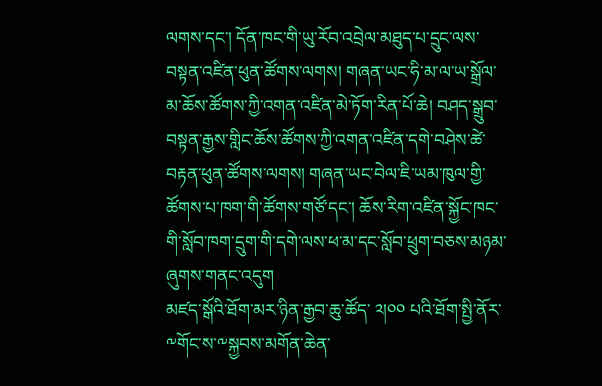ལགས་དང་། དོན་ཁང་གི་ཡུ་རོབ་འབྲེལ་མཐུད་པ་དྲུང་ལས་བསྟན་འཛིན་ཕུན་ཚོགས་ལགས། གཞན་ཡང་ཧི་མ་ལ་ཡ་སྒྲོལ་མ་ཆོས་ཚོགས་ཀྱི་འགན་འཛིན་མེ་ཏོག་རིན་པོ་ཆེ། བཤད་སྒྲུབ་བསྟན་རྒྱས་གླིང་ཆོས་ཚོགས་ཀྱི་འགན་འཛིན་དགེ་བཤེས་ཚེ་བརྟན་ཕུན་ཚོགས་ལགས། གཞན་ཡང་བེལ་ཇི་ཡམ་ཁུལ་གྱི་ཚོགས་པ་ཁག་གི་ཚོགས་གཙོ་དང་། ཆོས་རིག་འཛིན་སྐྱོང་ཁང་གི་སློབ་ཁག་དྲུག་གི་དགེ་ལས་ཕ་མ་དང་སློབ་ཕྲུག་བཅས་མཉམ་ཞུགས་གནང་འདུག
མཛད་སྒོའི་ཐོག་མར་ཉིན་རྒྱབ་ཆུ་ཚོད་ ༢།༠༠ པའི་ཐོག་སྤྱི་ནོར་༸གོང་ས་༸སྐྱབས་མགོན་ཆེན་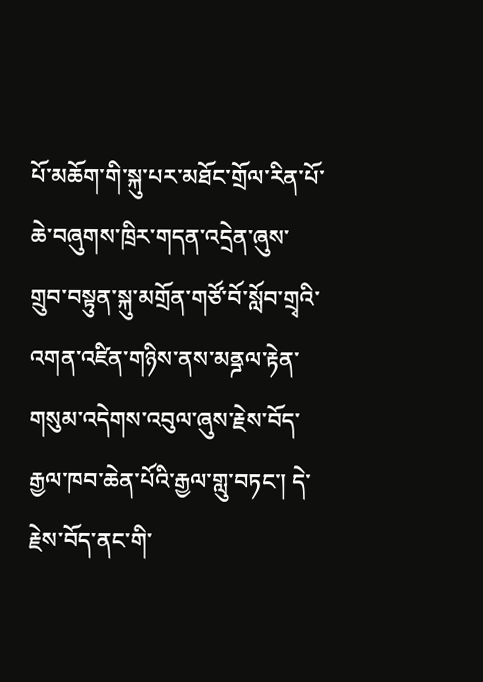པོ་མཆོག་གི་སྐུ་པར་མཐོང་གྲོལ་རིན་པོ་ཆེ་བཞུགས་ཁྲིར་གདན་འདྲེན་ཞུས་གྲུབ་བསྟུན་སྐུ་མགྲོན་གཙོ་བོ་སློབ་གྲྭའི་འགན་འཛིན་གཉིས་ནས་མནྜལ་རྟེན་གསུམ་འདེགས་འབུལ་ཞུས་རྗེས་བོད་རྒྱལ་ཁབ་ཆེན་པོའི་རྒྱལ་གླུ་བཏང་། དེ་རྗེས་བོད་ནང་གི་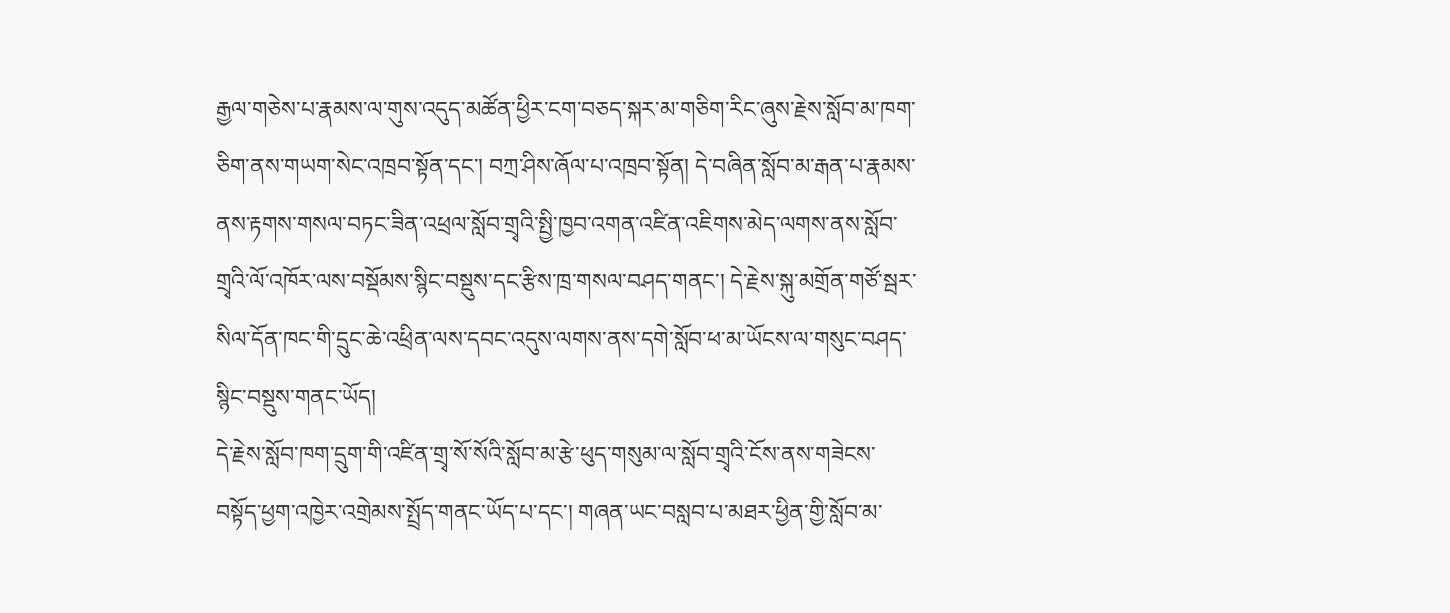རྒྱལ་གཅེས་པ་རྣམས་ལ་གུས་འདུད་མཚོན་ཕྱིར་ངག་བཅད་སྐར་མ་གཅིག་རིང་ཞུས་རྗེས་སློབ་མ་ཁག་ཅིག་ནས་གཡག་སེང་འཁྲབ་སྟོན་དང་། བཀྲ་ཤིས་ཞོལ་པ་འཁྲབ་སྟོན། དེ་བཞིན་སློབ་མ་རྒན་པ་རྣམས་ནས་རྟགས་གསལ་བཏང་ཟིན་འཕྲལ་སློབ་གྲྭའི་སྤྱི་ཁྱབ་འགན་འཛིན་འཇིགས་མེད་ལགས་ནས་སློབ་གྲྭའི་ལོ་འཁོར་ལས་བསྡོམས་སྙིང་བསྡུས་དང་རྩིས་ཁྲ་གསལ་བཤད་གནང་། དེ་རྗེས་སྐུ་མགྲོན་གཙོ་སྦར་སིལ་དོན་ཁང་གི་དྲུང་ཆེ་འཕྲིན་ལས་དབང་འདུས་ལགས་ནས་དགེ་སློབ་ཕ་མ་ཡོངས་ལ་གསུང་བཤད་སྙིང་བསྡུས་གནང་ཡོད།
དེ་རྗེས་སློབ་ཁག་དྲུག་གི་འཛིན་གྲྭ་སོ་སོའི་སློབ་མ་རྩེ་ཕུད་གསུམ་ལ་སློབ་གྲྭའི་ངོས་ནས་གཟེངས་བསྟོད་ཕྱག་འཁྱེར་འགྲེམས་སྤྲོད་གནང་ཡོད་པ་དང་། གཞན་ཡང་བསླབ་པ་མཐར་ཕྱིན་གྱི་སློབ་མ་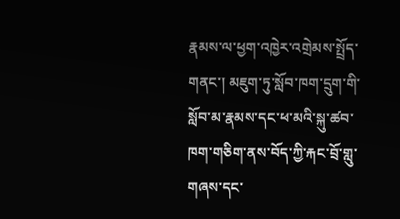རྣམས་ལ་ཕྱག་འཁྱེར་འགྲེམས་སྤྲོད་གནང་། མཇུག་ཏུ་སློབ་ཁག་དྲུག་གི་སློབ་མ་རྣམས་དང་ཕ་མའི་སྐུ་ཚབ་ཁག་གཅིག་ནས་བོད་ཀྱི་རྐང་བྲོ་གླུ་གཞས་དང་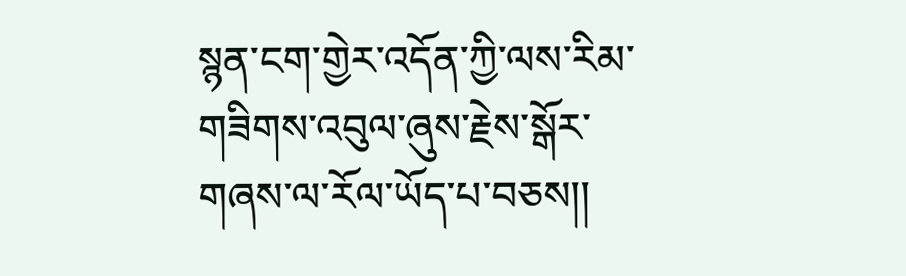སྙན་ངག་གྱེར་འདོན་ཀྱི་ལས་རིམ་གཟིགས་འབུལ་ཞུས་རྗེས་སྒོར་གཞས་ལ་རོལ་ཡོད་པ་བཅས།།